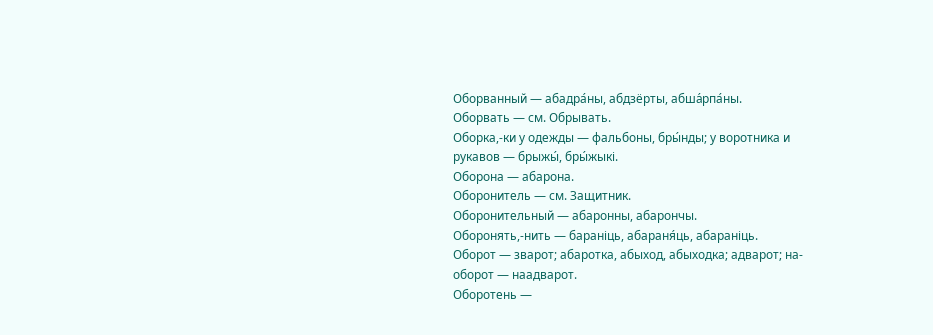Оборванный — абадра́ны, абдзёрты, абша́рпа́ны.
Оборвать — см. Обрывать.
Оборка,-ки у одежды — фальбоны, бры́нды; у воротника и рукавов — брыжы́, бры́жыкі.
Оборона — абарона.
Оборонитель — см. Защитник.
Оборонительный — абаронны, абарончы.
Оборонять,-нить — бараніць, абараня́ць, абараніць.
Оборот — зварот; абаротка, абыход, абыходка; адварот; на- оборот — наадварот.
Оборотень —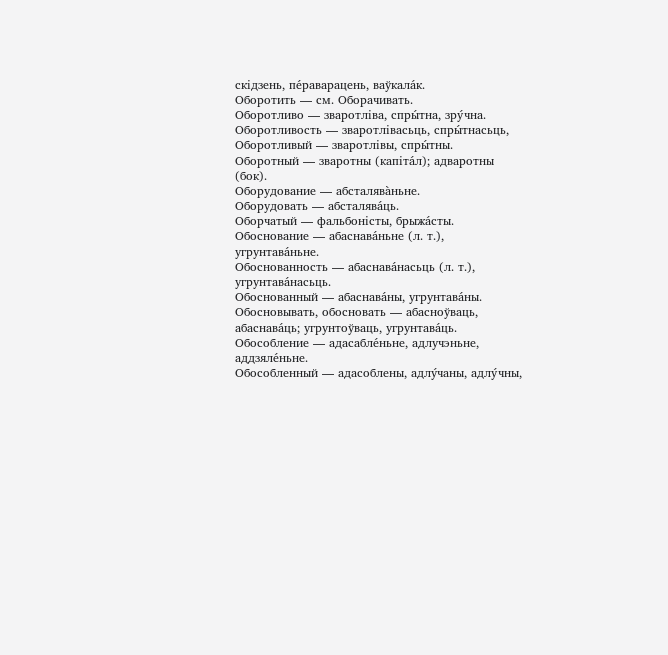скідзень, пе́раварацень, ваўкала́к.
Оборотить — см. Оборачивать.
Оборотливо — зваротліва, спры́тна, зру́чна.
Оборотливость — зваротлівасьць, спры́тнасьць,
Оборотливый — зваротлівы, спры́тны.
Оборотный — зваротны (капіта́л); адваротны (бок).
Оборудование — абсталява̀ньне.
Оборудовать — абсталява́ць.
Оборчатый — фальбоністы, брыжа́сты.
Обоснование — абаснава́ньне (л. т.), угрунтава́ньне.
Обоснованность — абаснава́насьць (л. т.), угрунтава́насьць.
Обоснованный — абаснава́ны, угрунтава́ны.
Обосновывать, обосновать — абасноўваць, абаснава́ць; угрунтоўваць, угрунтава́ць.
Обособление — адасабле́ньне, адлучэньне, аддзяле́ньне.
Обособленный — адасоблены, адлу́чаны, адлу́чны,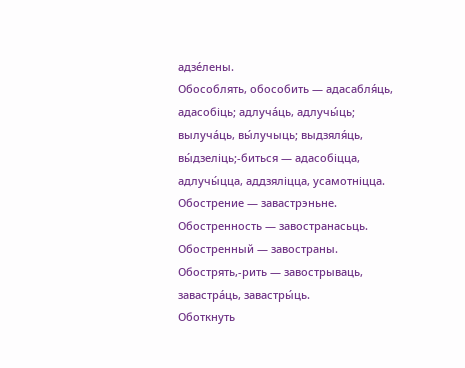адзе́лены.
Обособлять, обособить — адасабля́ць, адасобіць; адлуча́ць, адлучы́ць; вылуча́ць, вы́лучыць; выдзяля́ць, вы́дзеліць;-биться — адасобіцца, адлучы́цца, аддзяліцца, усамотніцца.
Обострение — завастрэньне.
Обостренность — завостранасьць.
Обостренный — завостраны.
Обострять,-рить — завострываць, завастра́ць, завастры́ць.
Оботкнуть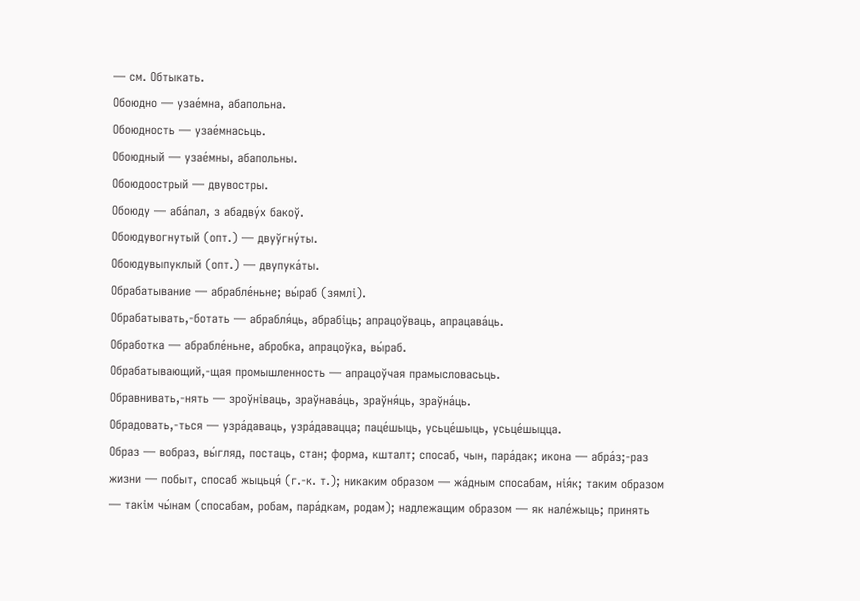— см. Обтыкать.
Обоюдно — узае́мна, абапольна.
Обоюдность — узае́мнасьць.
Обоюдный — узае́мны, абапольны.
Обоюдоострый — двувостры.
Обоюду — аба́пал, з абадву́х бакоў.
Обоюдувогнутый (опт.) — двуўгну́ты.
Обоюдувыпуклый (опт.) — двупука́ты.
Обрабатывание — абрабле́ньне; вы́раб (зямлі).
Обрабатывать,-ботать — абрабля́ць, абрабіць; апрацоўваць, апрацава́ць.
Обработка — абрабле́ньне, абробка, апрацоўка, вы́раб.
Обрабатывающий,-щая промышленность — апрацоўчая прамысловасьць.
Обравнивать,-нять — зроўніваць, зраўнава́ць, зраўня́ць, зраўна́ць.
Обрадовать,-ться — узра́даваць, узра́давацца; паце́шыць, усьце́шыць, усьце́шыцца.
Образ — вобраз, вы́гляд, постаць, стан; форма, кшталт; спосаб, чын, пара́дак; икона — абра́з;-раз жизни — побыт, спосаб жыцьця́ (г.-к. т.); никаким образом — жа́дным спосабам, нія́к; таким образом — такім чы́нам (спосабам, робам, пара́дкам, родам); надлежащим образом — як нале́жыць; принять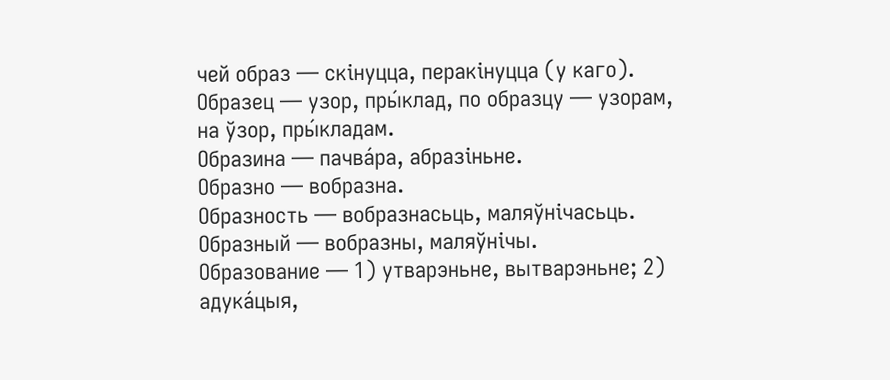чей образ — скінуцца, перакінуцца (у каго).
Образец — узор, пры́клад, по образцу — узорам, на ўзор, пры́кладам.
Образина — пачва́ра, абразіньне.
Образно — вобразна.
Образность — вобразнасьць, маляўнічасьць.
Образный — вобразны, маляўнічы.
Образование — 1) утварэньне, вытварэньне; 2) адука́цыя,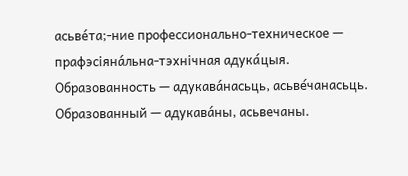асьве́та;-ние профессионально-техническое — прафэсіяна́льна-тэхнічная адука́цыя.
Образованность — адукава́насьць, асьве́чанасьць.
Образованный — адукава́ны, асьвечаны.